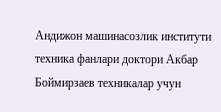Андижон машинасозлик институти техника фанлари доктори Акбар Боймирзаев техникалар учун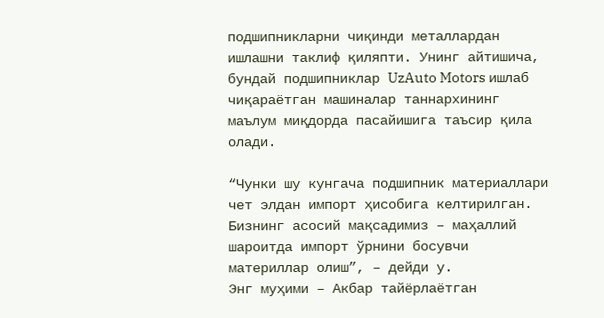подшипникларни чиқинди металлардан ишлашни таклиф қиляпти. Унинг айтишича, бундай подшипниклар UzAuto Motors ишлаб чиқараётган машиналар таннархининг маълум миқдорда пасайишига таъсир қила олади.

“Чунки шу кунгача подшипник материаллари чет элдан импорт ҳисобига келтирилган. Бизнинг асосий мақсадимиз – маҳаллий шароитда импорт ўрнини босувчи материллар олиш”, – дейди у.
Энг муҳими – Акбар тайёрлаётган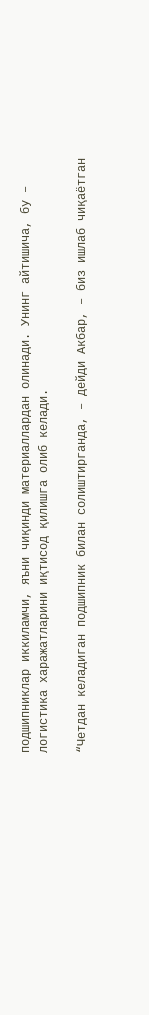подшипниклар иккиламчи, яъни чиқинди материаллардан олинади. Унинг айтишича, бу – логистика харажатларини иқтисод қилишга олиб келади.

“Четдан келадиган подшипник билан солиштирганда, – дейди Акбар, – биз ишлаб чиқаётган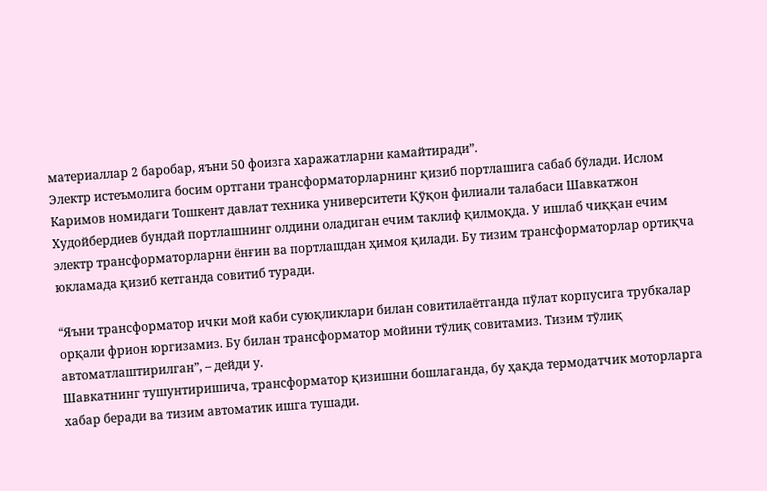материаллар 2 баробар, яъни 50 фоизга харажатларни камайтиради”.
Электр истеъмолига босим ортгани трансформаторларнинг қизиб портлашига сабаб бўлади. Ислом Каримов номидаги Тошкент давлат техника университети Қўқон филиали талабаси Шавкатжон Худойбердиев бундай портлашнинг олдини оладиган ечим таклиф қилмоқда. У ишлаб чиққан ечим электр трансформаторларни ёнғин ва портлашдан ҳимоя қилади. Бу тизим трансформаторлар ортиқча юкламада қизиб кетганда совитиб туради.

“Яъни трансформатор ички мой каби суюқликлари билан совитилаётганда пўлат корпусига трубкалар орқали фрион юргизамиз. Бу билан трансформатор мойини тўлиқ совитамиз. Тизим тўлиқ автоматлаштирилган”, – дейди у.
Шавкатнинг тушунтиришича, трансформатор қизишни бошлаганда, бу ҳақда термодатчик моторларга хабар беради ва тизим автоматик ишга тушади.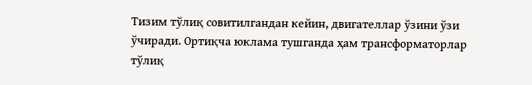Тизим тўлиқ совитилгандан кейин, двигателлар ўзини ўзи ўчиради. Ортиқча юклама тушганда ҳам трансформаторлар тўлиқ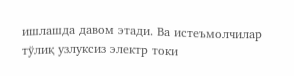ишлашда давом этади. Ва истеъмолчилар тўлиқ узлуксиз электр токи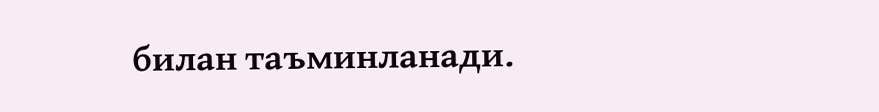билан таъминланади.